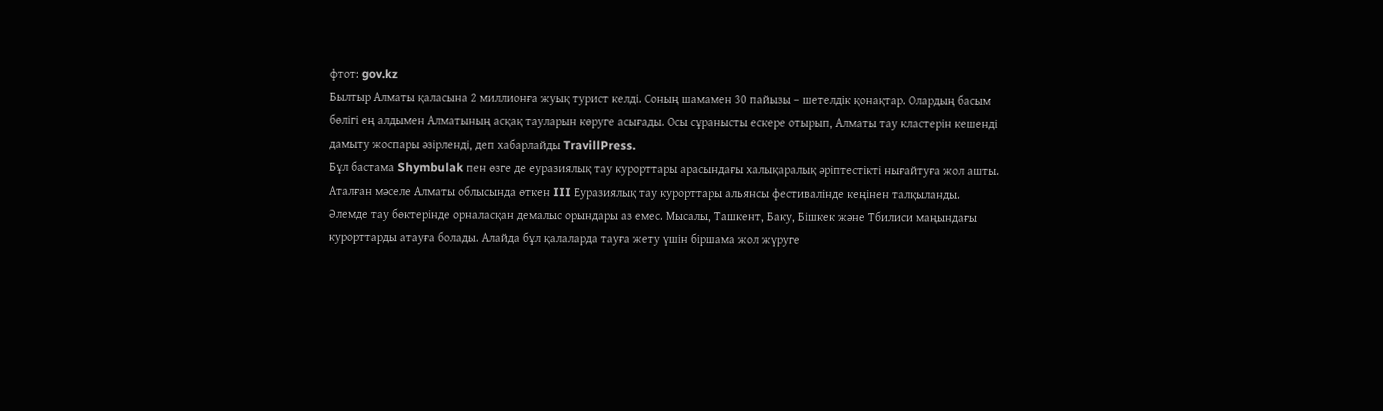фтот: gov.kz
Былтыр Алматы қаласына 2 миллионға жуық турист келді. Соның шамамен 30 пайызы – шетелдік қонақтар. Олардың басым бөлігі ең алдымен Алматының асқақ тауларын көруге асығады. Осы сұранысты ескере отырып, Алматы тау кластерін кешенді дамыту жоспары әзірленді, деп хабарлайды TravillPress.
Бұл бастама Shymbulak пен өзге де еуразиялық тау курорттары арасындағы халықаралық әріптестікті нығайтуға жол ашты. Аталған мәселе Алматы облысында өткен III Еуразиялық тау курорттары альянсы фестивалінде кеңінен талқыланды.
Әлемде тау бөктерінде орналасқан демалыс орындары аз емес. Мысалы, Ташкент, Баку, Бішкек және Тбилиси маңындағы курорттарды атауға болады. Алайда бұл қалаларда тауға жету үшін біршама жол жүруге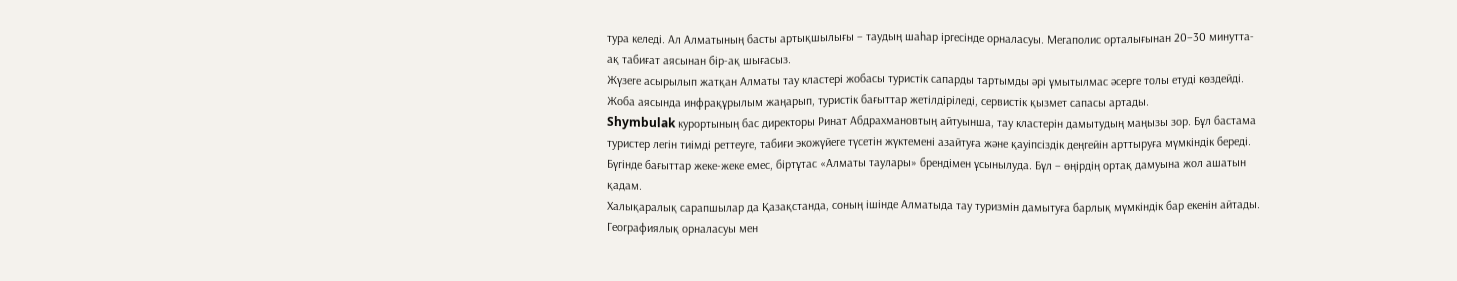тура келеді. Ал Алматының басты артықшылығы – таудың шаһар іргесінде орналасуы. Мегаполис орталығынан 20–30 минутта-ақ табиғат аясынан бір-ақ шығасыз.
Жүзеге асырылып жатқан Алматы тау кластері жобасы туристік сапарды тартымды әрі ұмытылмас әсерге толы етуді көздейді. Жоба аясында инфрақұрылым жаңарып, туристік бағыттар жетілдіріледі, сервистік қызмет сапасы артады.
Shymbulak курортының бас директоры Ринат Абдрахмановтың айтуынша, тау кластерін дамытудың маңызы зор. Бұл бастама туристер легін тиімді реттеуге, табиғи экожүйеге түсетін жүктемені азайтуға және қауіпсіздік деңгейін арттыруға мүмкіндік береді. Бүгінде бағыттар жеке-жеке емес, біртұтас «Алматы таулары» брендімен ұсынылуда. Бұл – өңірдің ортақ дамуына жол ашатын қадам.
Халықаралық сарапшылар да Қазақстанда, соның ішінде Алматыда тау туризмін дамытуға барлық мүмкіндік бар екенін айтады. Географиялық орналасуы мен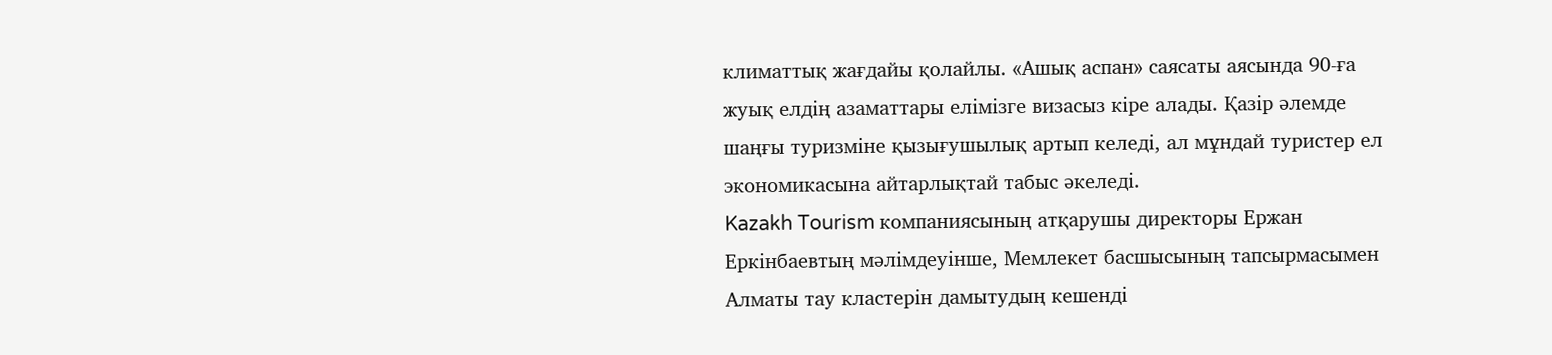климаттық жағдайы қолайлы. «Ашық аспан» саясаты аясында 90-ға жуық елдің азаматтары елімізге визасыз кіре алады. Қазір әлемде шаңғы туризміне қызығушылық артып келеді, ал мұндай туристер ел экономикасына айтарлықтай табыс әкеледі.
Kazakh Tourism компаниясының атқарушы директоры Ержан Еркінбаевтың мәлімдеуінше, Мемлекет басшысының тапсырмасымен Алматы тау кластерін дамытудың кешенді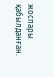жоспары қабылданған.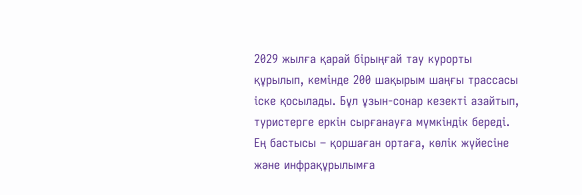2029 жылға қарай бірыңғай тау курорты құрылып, кемінде 200 шақырым шаңғы трассасы іске қосылады. Бұл ұзын-сонар кезекті азайтып, туристерге еркін сырғанауға мүмкіндік береді. Ең бастысы – қоршаған ортаға, көлік жүйесіне және инфрақұрылымға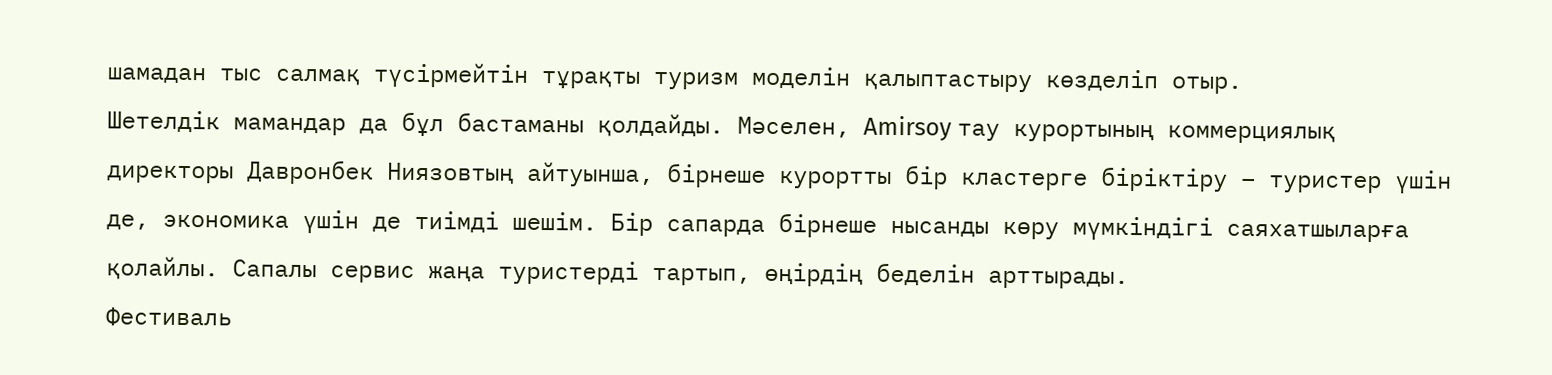шамадан тыс салмақ түсірмейтін тұрақты туризм моделін қалыптастыру көзделіп отыр.
Шетелдік мамандар да бұл бастаманы қолдайды. Мәселен, Amirsoy тау курортының коммерциялық директоры Давронбек Ниязовтың айтуынша, бірнеше курортты бір кластерге біріктіру – туристер үшін де, экономика үшін де тиімді шешім. Бір сапарда бірнеше нысанды көру мүмкіндігі саяхатшыларға қолайлы. Сапалы сервис жаңа туристерді тартып, өңірдің беделін арттырады.
Фестиваль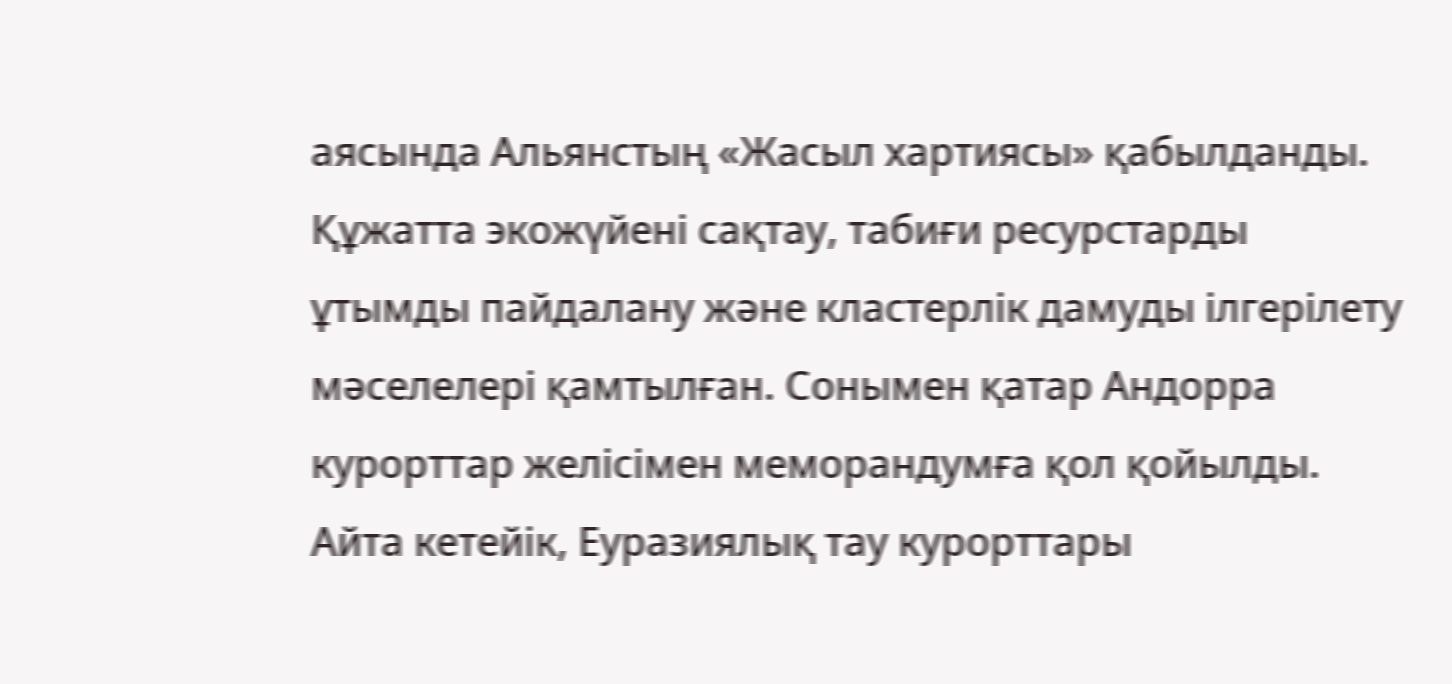аясында Альянстың «Жасыл хартиясы» қабылданды. Құжатта экожүйені сақтау, табиғи ресурстарды ұтымды пайдалану және кластерлік дамуды ілгерілету мәселелері қамтылған. Сонымен қатар Андорра курорттар желісімен меморандумға қол қойылды.
Айта кетейік, Еуразиялық тау курорттары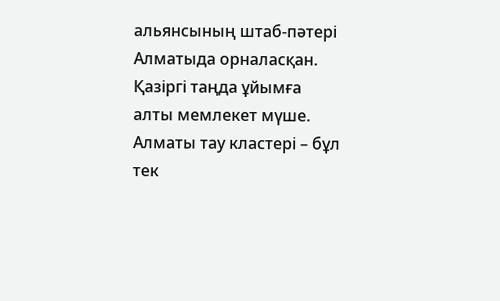альянсының штаб-пәтері Алматыда орналасқан. Қазіргі таңда ұйымға алты мемлекет мүше. Алматы тау кластері – бұл тек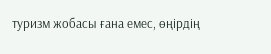туризм жобасы ғана емес, өңірдің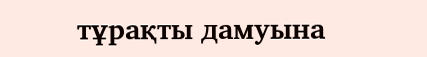тұрақты дамуына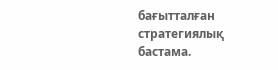бағытталған стратегиялық бастама.